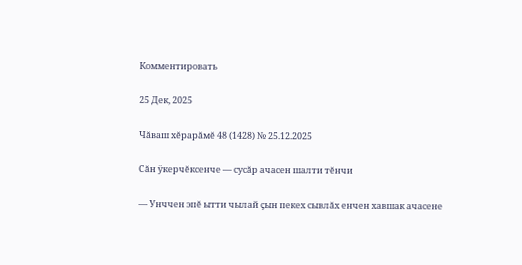Комментировать

25 Дек, 2025

Чăваш хĕрарăмĕ 48 (1428) № 25.12.2025

Сăн ÿкерчĕксенче — сусăр ачасен шалти тĕнчи

— Унччен эпĕ ытти чылай çын пекех сывлăх енчен хавшак ачасене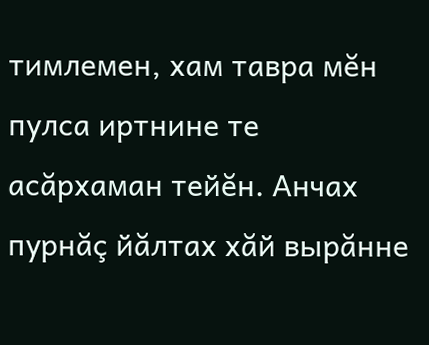тимлемен, хам тавра мĕн пулса иртнине те асăрхаман тейĕн. Анчах пурнăç йăлтах хăй вырăнне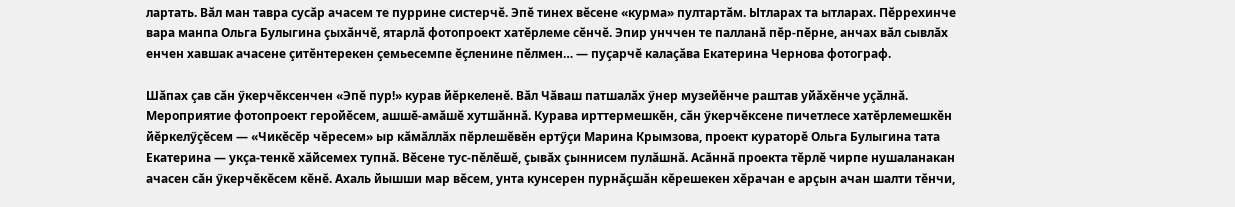лартать. Вăл ман тавра сусăр ачасем те пуррине систерчĕ. Эпĕ тинех вĕсене «курма» пултартăм. Ытларах та ытларах. Пĕррехинче вара манпа Ольга Булыгина çыхăнчĕ, ятарлă фотопроект хатĕрлеме сĕнчĕ. Эпир унччен те палланă пĕр-пĕрне, анчах вăл сывлăх енчен хавшак ачасене çитĕнтерекен çемьесемпе ĕçленине пĕлмен… — пуçарчĕ калаçăва Екатерина Чернова фотограф.

Шăпах çав сăн ӳкерчĕксенчен «Эпĕ пур!» курав йĕркеленĕ. Вăл Чăваш патшалăх ӳнер музейĕнче раштав уйăхĕнче уçăлнă. Мероприятие фотопроект геройĕсем, ашшĕ-амăшĕ хутшăннă. Курава ирттермешкĕн, сăн ӳкерчĕксене пичетлесе хатĕрлемешкĕн йĕркелӳçĕсем — «Чикĕсĕр чĕресем» ыр кăмăллăх пĕрлешĕвĕн ертӳçи Марина Крымзова, проект кураторĕ Ольга Булыгина тата Екатерина — укçа-тенкĕ хăйсемех тупнă. Вĕсене тус-пĕлĕшĕ, çывăх çыннисем пулăшнă. Асăннă проекта тĕрлĕ чирпе нушаланакан ачасен сăн ӳкерчĕкĕсем кĕнĕ. Ахаль йышши мар вĕсем, унта кунсерен пурнăçшăн кĕрешекен хĕрачан е арçын ачан шалти тĕнчи,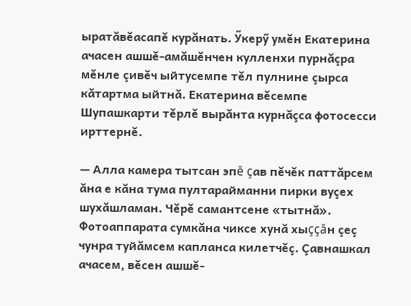ыратăвĕасапĕ курăнать. Ӳкерӳ умĕн Екатерина ачасен ашшĕ-амăшĕнчен кулленхи пурнăçра мĕнле çивĕч ыйтусемпе тĕл пулнине çырса кăтартма ыйтнă. Екатерина вĕсемпе Шупашкарти тĕрлĕ вырăнта курнăçса фотосесси ирттернĕ.

— Алла камера тытсан эпĕ çав пĕчĕк паттăрсем ăна е кăна тума пултарайманни пирки вуçех шухăшламан. Чĕрĕ самантсене «тытнă». Фотоаппарата сумкăна чиксе хунă хыççăн çеç чунра туйăмсем капланса килетчĕç. Çавнашкал ачасем, вĕсен ашшĕ-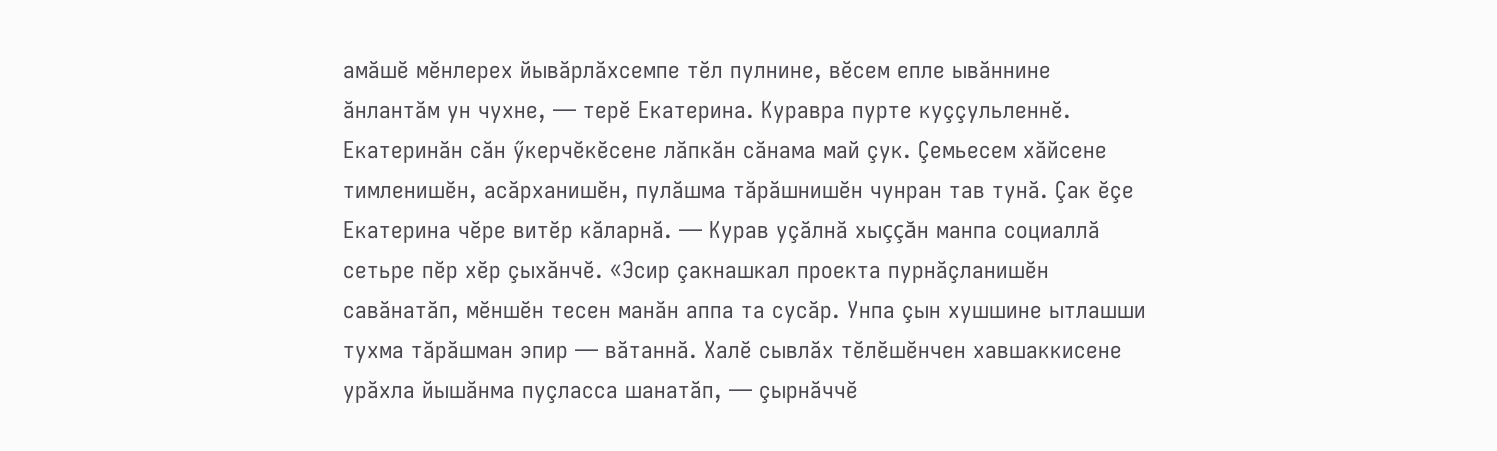амăшĕ мĕнлерех йывăрлăхсемпе тĕл пулнине, вĕсем епле ывăннине ăнлантăм ун чухне, — терĕ Екатерина. Куравра пурте куççульленнĕ. Екатеринăн сăн ӳкерчĕкĕсене лăпкăн сăнама май çук. Çемьесем хăйсене тимленишĕн, асăрханишĕн, пулăшма тăрăшнишĕн чунран тав тунă. Çак ĕçе Екатерина чĕре витĕр кăларнă. — Курав уçăлнă хыççăн манпа социаллă сетьре пĕр хĕр çыхăнчĕ. «Эсир çакнашкал проекта пурнăçланишĕн савăнатăп, мĕншĕн тесен манăн аппа та сусăр. Унпа çын хушшине ытлашши тухма тăрăшман эпир — вăтаннă. Халĕ сывлăх тĕлĕшĕнчен хавшаккисене урăхла йышăнма пуçласса шанатăп, — çырнăччĕ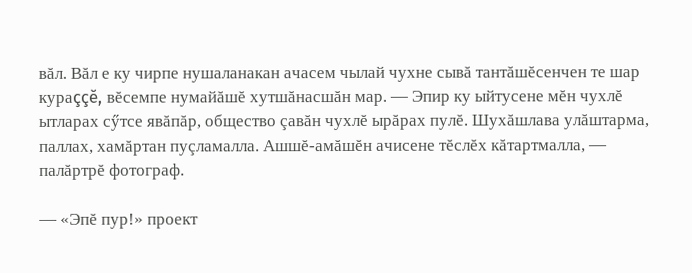вăл. Вăл е ку чирпе нушаланакан ачасем чылай чухне сывă тантăшĕсенчен те шар кураççĕ, вĕсемпе нумайăшĕ хутшăнасшăн мар. — Эпир ку ыйтусене мĕн чухлĕ ытларах сӳтсе явăпăр, общество çавăн чухлĕ ырăрах пулĕ. Шухăшлава улăштарма, паллах, хамăртан пуçламалла. Ашшĕ-амăшĕн ачисене тĕслĕх кăтартмалла, — палăртрĕ фотограф.

— «Эпĕ пур!» проект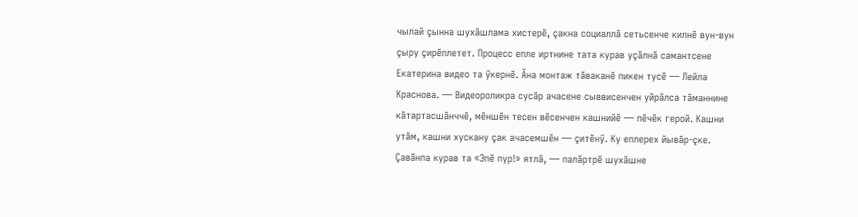чылай çынна шухăшлама хистерĕ, çакна социаллă сетьсенче килнĕ вун-вун çыру çирĕплетет. Процесс епле иртнине тата курав уçăлнă самантсене Екатерина видео та ӳкернĕ. Ăна монтаж тăваканĕ пикен тусĕ — Лейла Краснова. — Видеороликра сусăр ачасене сыввисенчен уйрăлса тăманнине кăтартасшăнччĕ, мĕншĕн тесен вĕсенчен кашнийĕ — пĕчĕк герой. Кашни утăм, кашни хускану çак ачасемшĕн — çитĕнӳ. Ку еплерех йывăр-çке. Çавăнпа курав та «Эпĕ пур!» ятлă, — палăртрĕ шухăшне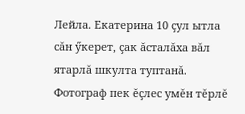Лейла. Екатерина 10 çул ытла сăн ӳкерет, çак ăсталăха вăл ятарлă шкулта туптанă. Фотограф пек ĕçлес умĕн тĕрлĕ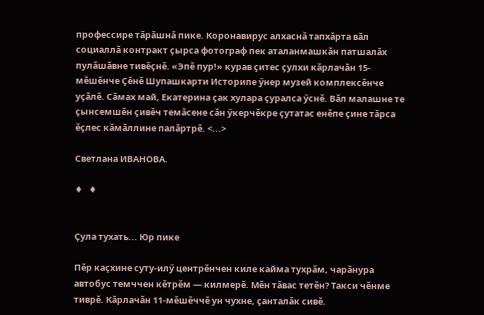профессире тăрăшнă пике. Коронавирус алхаснă тапхăрта вăл социаллă контракт çырса фотограф пек аталанмашкăн патшалăх пулăшăвне тивĕçнĕ. «Эпĕ пур!» курав çитес çулхи кăрлачăн 15-мĕшĕнче Çĕнĕ Шупашкарти Историпе ӳнер музей комплексĕнче уçăлĕ. Сăмах май, Екатерина çак хулара çуралса ӳснĕ. Вăл малашне те çынсемшĕн çивĕч темăсене сăн ӳкерчĕкре çутатас енĕпе çине тăрса ĕçлес кăмăллине палăртрĕ. <...>

Светлана ИВАНОВА.

♦   ♦


Çула тухать... Юр пике

Пĕр каçхине суту-илӳ центрĕнчен киле кайма тухрăм, чарăнура автобус темччен кĕтрĕм — килмерĕ. Мĕн тăвас тетĕн? Такси чĕнме тиврĕ. Кăрлачăн 11-мĕшĕччĕ ун чухне, çанталăк сивĕ.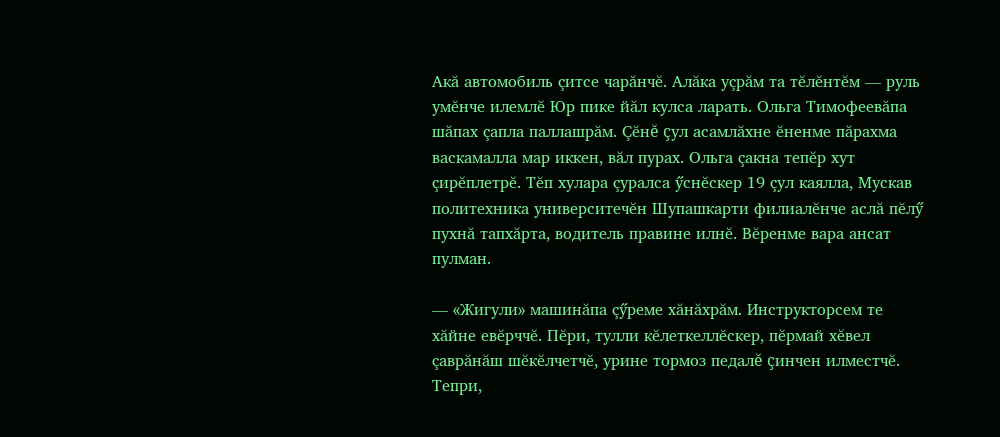Акă автомобиль çитсе чарăнчĕ. Алăка уçрăм та тĕлĕнтĕм — руль умĕнче илемлĕ Юр пике йăл кулса ларать. Ольга Тимофеевăпа шăпах çапла паллашрăм. Çĕнĕ çул асамлăхне ĕненме пăрахма васкамалла мар иккен, вăл пурах. Ольга çакна тепĕр хут çирĕплетрĕ. Тĕп хулара çуралса ӳснĕскер 19 çул каялла, Мускав политехника университечĕн Шупашкарти филиалĕнче аслă пĕлӳ пухнă тапхăрта, водитель правине илнĕ. Вĕренме вара ансат пулман.

— «Жигули» машинăпа çӳреме хăнăхрăм. Инструкторсем те хăйне евĕрччĕ. Пĕри, тулли кĕлеткеллĕскер, пĕрмай хĕвел çаврăнăш шĕкĕлчетчĕ, урине тормоз педалĕ çинчен илместчĕ. Тепри,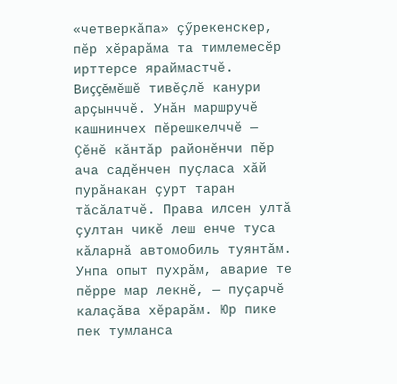«четверкăпа» çӳрекенскер, пĕр хĕрарăма та тимлемесĕр ирттерсе яраймастчĕ. Виççĕмĕшĕ тивĕçлĕ канури арçынччĕ. Унăн маршручĕ кашнинчех пĕрешкелччĕ — Çĕнĕ кăнтăр районĕнчи пĕр ача садĕнчен пуçласа хăй пурăнакан çурт таран тăсăлатчĕ. Права илсен ултă çултан чикĕ леш енче туса кăларнă автомобиль туянтăм. Унпа опыт пухрăм, аварие те пĕрре мар лекнĕ, — пуçарчĕ калаçăва хĕрарăм. Юр пике пек тумланса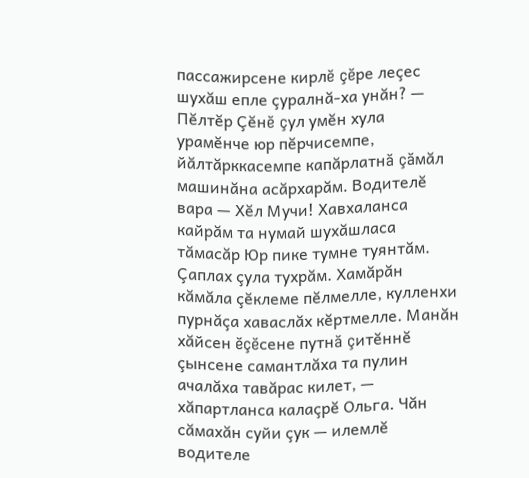пассажирсене кирлĕ çĕре леçес шухăш епле çуралнă-ха унăн? — Пĕлтĕр Çĕнĕ çул умĕн хула урамĕнче юр пĕрчисемпе, йăлтăрккасемпе капăрлатнă çăмăл машинăна асăрхарăм. Водителĕ вара — Хĕл Мучи! Хавхаланса кайрăм та нумай шухăшласа тăмасăр Юр пике тумне туянтăм. Çаплах çула тухрăм. Хамăрăн кăмăла çĕклеме пĕлмелле, кулленхи пурнăçа хаваслăх кĕртмелле. Манăн хăйсен ĕçĕсене путнă çитĕннĕ çынсене самантлăха та пулин ачалăха тавăрас килет, — хăпартланса калаçрĕ Ольга. Чăн сăмахăн суйи çук — илемлĕ водителе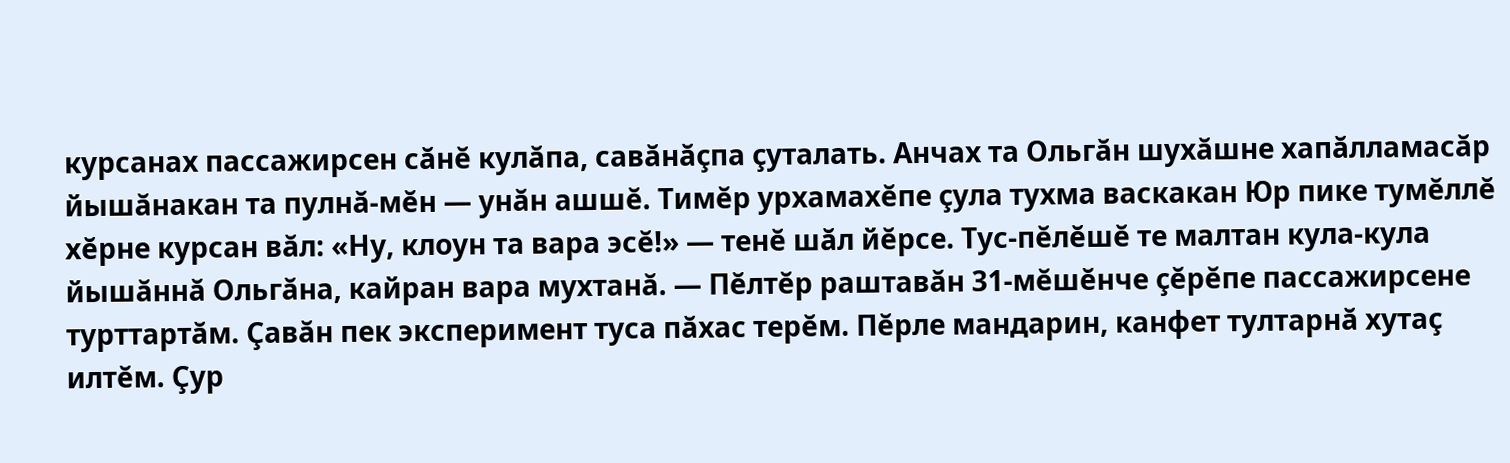курсанах пассажирсен сăнĕ кулăпа, савăнăçпа çуталать. Анчах та Ольгăн шухăшне хапăлламасăр йышăнакан та пулнă-мĕн — унăн ашшĕ. Тимĕр урхамахĕпе çула тухма васкакан Юр пике тумĕллĕ хĕрне курсан вăл: «Ну, клоун та вара эсĕ!» — тенĕ шăл йĕрсе. Тус-пĕлĕшĕ те малтан кула-кула йышăннă Ольгăна, кайран вара мухтанă. — Пĕлтĕр раштавăн 31-мĕшĕнче çĕрĕпе пассажирсене турттартăм. Çавăн пек эксперимент туса пăхас терĕм. Пĕрле мандарин, канфет тултарнă хутаç илтĕм. Çур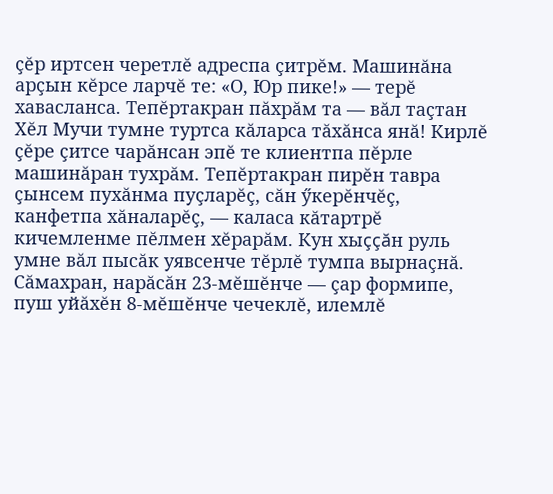çĕр иртсен черетлĕ адреспа çитрĕм. Машинăна арçын кĕрсе ларчĕ те: «О, Юр пике!» — терĕ хавасланса. Тепĕртакран пăхрăм та — вăл таçтан Хĕл Мучи тумне туртса кăларса тăхăнса янă! Кирлĕ çĕре çитсе чарăнсан эпĕ те клиентпа пĕрле машинăран тухрăм. Тепĕртакран пирĕн тавра çынсем пухăнма пуçларĕç, сăн ӳкерĕнчĕç, канфетпа хăналарĕç, — каласа кăтартрĕ кичемленме пĕлмен хĕрарăм. Кун хыççăн руль умне вăл пысăк уявсенче тĕрлĕ тумпа вырнаçнă. Сăмахран, нарăсăн 23-мĕшĕнче — çар формипе, пуш уйăхĕн 8-мĕшĕнче чечеклĕ, илемлĕ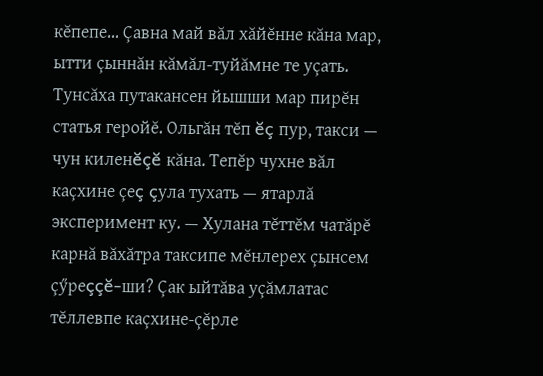кĕпепе… Çавна май вăл хăйĕнне кăна мар, ытти çыннăн кăмăл-туйăмне те уçать. Тунсăха путакансен йышши мар пирĕн статья геройĕ. Ольгăн тĕп ĕç пур, такси — чун киленĕçĕ кăна. Тепĕр чухне вăл каçхине çеç çула тухать — ятарлă эксперимент ку. — Хулана тĕттĕм чатăрĕ карнă вăхăтра таксипе мĕнлерех çынсем çӳреççĕ-ши? Çак ыйтăва уçăмлатас тĕллевпе каçхине-çĕрле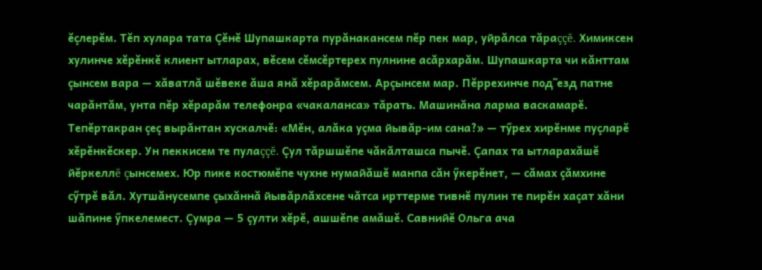ĕçлерĕм. Тĕп хулара тата Çĕнĕ Шупашкарта пурăнакансем пĕр пек мар, уйрăлса тăраççĕ. Химиксен хулинче хĕрĕнкĕ клиент ытларах, вĕсем сĕмсĕртерех пулнине асăрхарăм. Шупашкарта чи кăнттам çынсем вара — хăватлă шĕвеке ăша янă хĕрарăмсем. Арçынсем мар. Пĕррехинче под˜езд патне чарăнтăм, унта пĕр хĕрарăм телефонра «чакаланса» тăрать. Машинăна ларма васкамарĕ. Тепĕртакран çеç вырăнтан хускалчĕ: «Мĕн, алăка уçма йывăр-им сана?» — тӳрех хирĕнме пуçларĕ хĕрĕнкĕскер. Ун пеккисем те пулаççĕ. Çул тăршшĕпе чăкăлташса пычĕ. Çапах та ытларахăшĕ йĕркеллĕ çынсемех. Юр пике костюмĕпе чухне нумайăшĕ манпа сăн ӳкерĕнет, — сăмах çăмхине сӳтрĕ вăл. Хутшăнусемпе çыхăннă йывăрлăхсене чăтса ирттерме тивнĕ пулин те пирĕн хаçат хăни шăпине ӳпкелемест. Çумра — 5 çулти хĕрĕ, ашшĕпе амăшĕ. Савнийĕ Ольга ача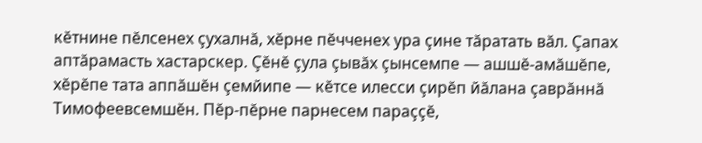кĕтнине пĕлсенех çухалнă, хĕрне пĕчченех ура çине тăратать вăл. Çапах аптăрамасть хастарскер. Çĕнĕ çула çывăх çынсемпе — ашшĕ-амăшĕпе, хĕрĕпе тата аппăшĕн çемйипе — кĕтсе илесси çирĕп йăлана çаврăннă Тимофеевсемшĕн. Пĕр-пĕрне парнесем параççĕ,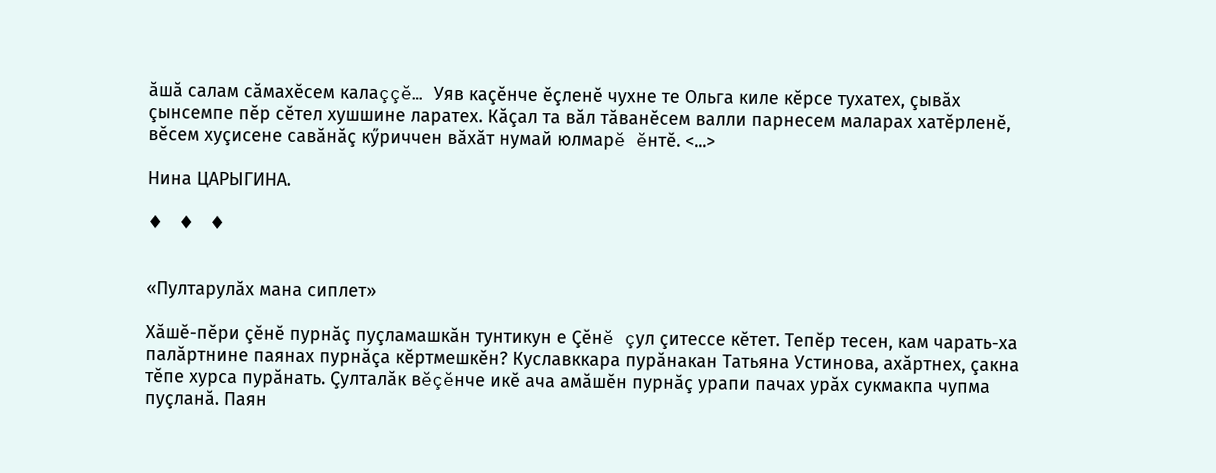ăшă салам сăмахĕсем калаççĕ… Уяв каçĕнче ĕçленĕ чухне те Ольга киле кĕрсе тухатех, çывăх çынсемпе пĕр сĕтел хушшине ларатех. Кăçал та вăл тăванĕсем валли парнесем маларах хатĕрленĕ, вĕсем хуçисене савăнăç кӳриччен вăхăт нумай юлмарĕ ĕнтĕ. <...>

Нина ЦАРЫГИНА.

♦   ♦   ♦


«Пултарулăх мана сиплет»

Хăшĕ-пĕри çĕнĕ пурнăç пуçламашкăн тунтикун е Çĕнĕ çул çитессе кĕтет. Тепĕр тесен, кам чарать-ха палăртнине паянах пурнăçа кĕртмешкĕн? Куславккара пурăнакан Татьяна Устинова, ахăртнех, çакна тĕпе хурса пурăнать. Çулталăк вĕçĕнче икĕ ача амăшĕн пурнăç урапи пачах урăх сукмакпа чупма пуçланă. Паян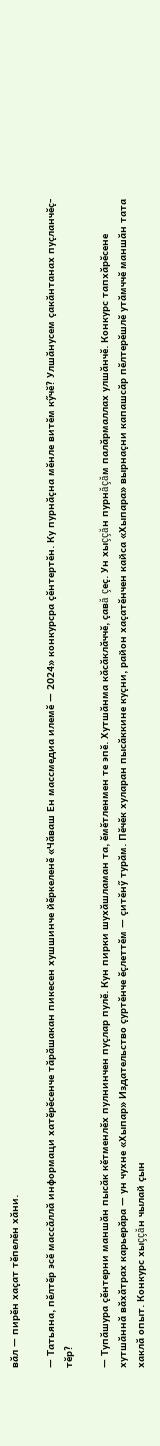вăл — пирĕн хаçат тĕпелĕн хăни.

— Татьяна, пĕлтĕр эсĕ массăллă информаци хатĕрĕсенче тăрăшакан пикесен хушшинче йĕркеленĕ «Чăваш Ен массмедиа илемĕ — 2024» конкурсра çĕнтертĕн. Ку пурнăçна мĕнле витĕм кӳчĕ? Улшăнусем çакăнтанах пуçланчĕç-тĕр?

— Тупăшура çĕнтерни маншăн пысăк кĕтменлĕх пулнинчен пуçлар пулĕ. Кун пирки шухăшламан та, ĕмĕтленмен те эпĕ. Хутшăнма кăсăклăччĕ, çавă çеç. Ун хыççăн пурнăçăм палăрмаллах улшăнчĕ. Конкурс тапхăрĕсене хутшăннă вăхăтрах карьерăра — ун чухне «Хыпар» Издательство çуртĕнче ĕçлеттĕм — çитĕнӳ турăм. Пĕчĕк хуларан пысăккине куçни, район хаçатĕнчен кайса «Хыпара» вырнаçни капашсăр пĕлтерĕшлĕ утăмччĕ маншăн тата хаклă опыт. Конкурс хыççăн чылай çын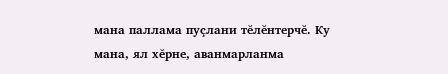мана паллама пуçлани тĕлĕнтерчĕ. Ку мана, ял хĕрне, аванмарланма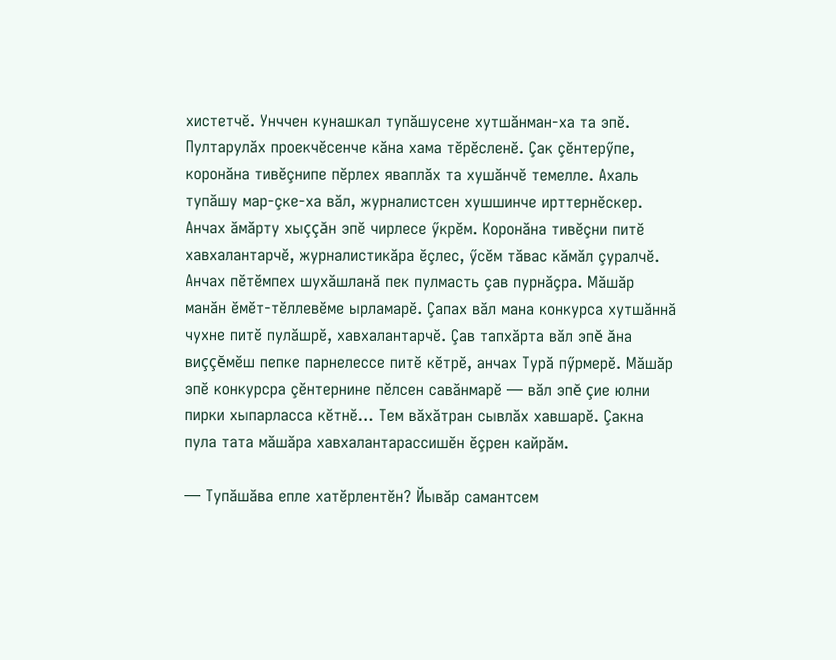хистетчĕ. Унччен кунашкал тупăшусене хутшăнман-ха та эпĕ. Пултарулăх проекчĕсенче кăна хама тĕрĕсленĕ. Çак çĕнтерӳпе, коронăна тивĕçнипе пĕрлех яваплăх та хушăнчĕ темелле. Ахаль тупăшу мар-çке-ха вăл, журналистсен хушшинче ирттернĕскер. Анчах ăмăрту хыççăн эпĕ чирлесе ӳкрĕм. Коронăна тивĕçни питĕ хавхалантарчĕ, журналистикăра ĕçлес, ӳсĕм тăвас кăмăл çуралчĕ. Анчах пĕтĕмпех шухăшланă пек пулмасть çав пурнăçра. Мăшăр манăн ĕмĕт-тĕллевĕме ырламарĕ. Çапах вăл мана конкурса хутшăннă чухне питĕ пулăшрĕ, хавхалантарчĕ. Çав тапхăрта вăл эпĕ ăна виççĕмĕш пепке парнелессе питĕ кĕтрĕ, анчах Турă пӳрмерĕ. Мăшăр эпĕ конкурсра çĕнтернине пĕлсен савăнмарĕ — вăл эпĕ çие юлни пирки хыпарласса кĕтнĕ… Тем вăхăтран сывлăх хавшарĕ. Çакна пула тата мăшăра хавхалантарассишĕн ĕçрен кайрăм.

— Тупăшăва епле хатĕрлентĕн? Йывăр самантсем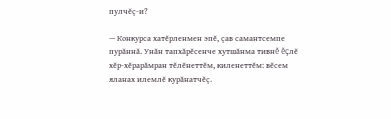пулчĕç-и?

— Конкурса хатĕрленмен эпĕ, çав самантсемпе пурăннă. Унăн тапхăрĕсенче хутшăнма тивнĕ ĕçлĕ хĕр-хĕрарăмран тĕлĕнеттĕм, киленеттĕм: вĕсем яланах илемлĕ курăнатчĕç.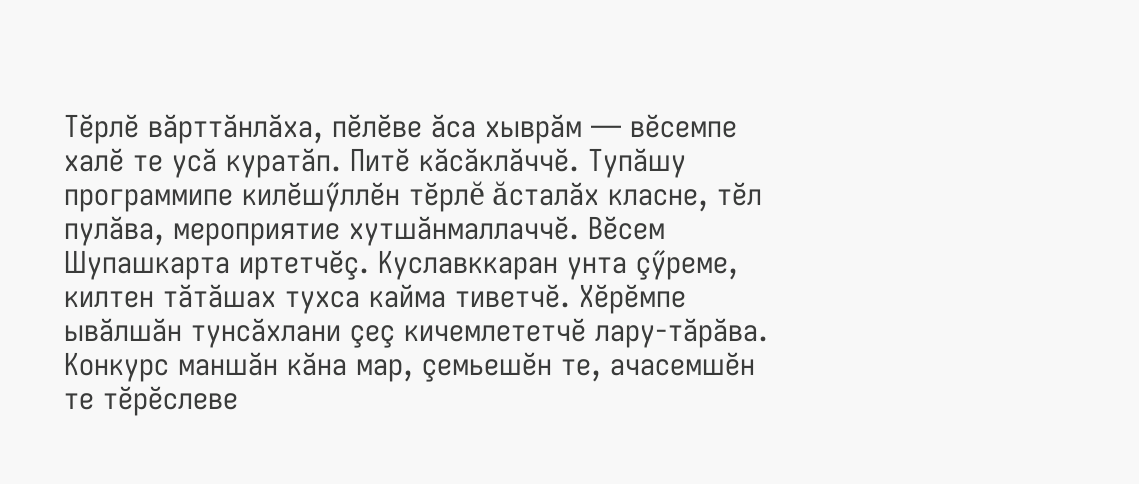Тĕрлĕ вăрттăнлăха, пĕлĕве ăса хыврăм — вĕсемпе халĕ те усă куратăп. Питĕ кăсăклăччĕ. Тупăшу программипе килĕшӳллĕн тĕрлĕ ăсталăх класне, тĕл пулăва, мероприятие хутшăнмаллаччĕ. Вĕсем Шупашкарта иртетчĕç. Куславккаран унта çӳреме, килтен тăтăшах тухса кайма тиветчĕ. Хĕрĕмпе ывăлшăн тунсăхлани çеç кичемлететчĕ лару-тăрăва. Конкурс маншăн кăна мар, çемьешĕн те, ачасемшĕн те тĕрĕслеве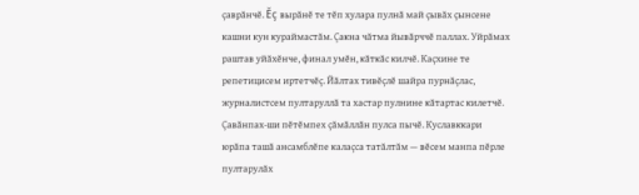çаврăнчĕ. Ĕç вырăнĕ те тĕп хулара пулнă май çывăх çынсене кашни кун кураймастăм. Çакна чăтма йывăрччĕ паллах. Уйрăмах раштав уйăхĕнче, финал умĕн, кăткăс килчĕ. Каçхине те репетицисем иртетчĕç. Йăлтах тивĕçлĕ шайра пурнăçлас, журналистсем пултаруллă та хастар пулнине кăтартас килетчĕ. Çавăнпах-ши пĕтĕмпех çăмăллăн пулса пычĕ. Куславккари юрăпа ташă ансамблĕпе калаçса татăлтăм — вĕсем манпа пĕрле пултарулăх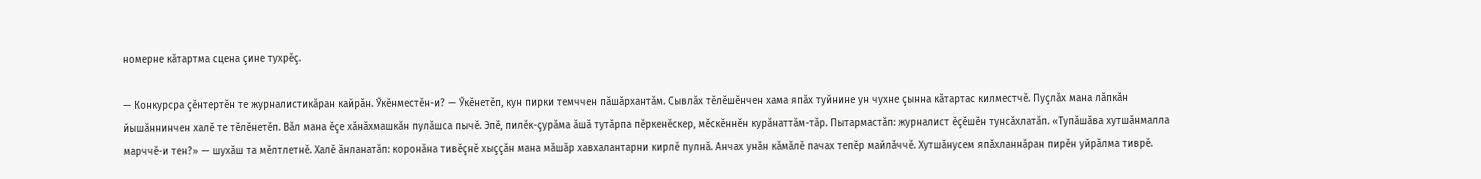номерне кăтартма сцена çине тухрĕç.

— Конкурсра çĕнтертĕн те журналистикăран кайрăн. Ӳкĕнместĕн-и? — Ӳкĕнетĕп, кун пирки темччен пăшăрхантăм. Сывлăх тĕлĕшĕнчен хама япăх туйнине ун чухне çынна кăтартас килместчĕ. Пуçлăх мана лăпкăн йышăннинчен халĕ те тĕлĕнетĕп. Вăл мана ĕçе хăнăхмашкăн пулăшса пычĕ. Эпĕ, пилĕк-çурăма ăшă тутăрпа пĕркенĕскер, мĕскĕннĕн курăнаттăм-тăр. Пытармастăп: журналист ĕçĕшĕн тунсăхлатăп. «Тупăшăва хутшăнмалла марччĕ-и тен?» — шухăш та мĕлтлетнĕ. Халĕ ăнланатăп: коронăна тивĕçнĕ хыççăн мана мăшăр хавхалантарни кирлĕ пулнă. Анчах унăн кăмăлĕ пачах тепĕр майлăччĕ. Хутшăнусем япăхланнăран пирĕн уйрăлма тиврĕ.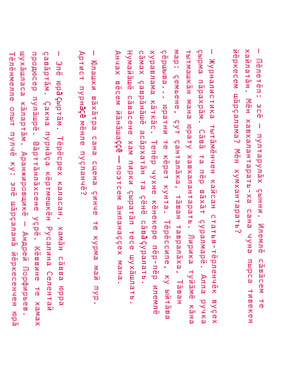— Пĕлетĕп: эсĕ — пултарулăх çынни. Илемлĕ сăвăсем те хайлатăн. Мĕн хавхалантарать-ха сана чуна пырса тивекен йĕркесем шăрçалама? Мĕн хумхантарать?

— Журналистика тытăмĕнчен кайсан статья-тĕрленчĕк вуçех çырма пăрахрăм. Сăвă та пĕр вăхăт çуралмарĕ. Алла ручка тытмашкăн мана юрату хавхалантарать. Лирика туйăмĕ кăна мар: çемьене, çут çанталăка, тăван тавралăха, Тăван çĕршыва... юратни те кĕрет кунта. Тĕрĕссипе, ку ыйтăва хуравлама кăткăс. Тепĕр чухне кĕнекере пĕр-пĕр илемлĕ сăмах çаврăнăшĕ асăрхатăн та çĕнĕ сăвă çуралать. Нумайăшĕ сăвăсене хам пирки çыратăп тесе шухăшлать. Анчах вĕсем йăнăшаççĕ — поэтсем ăнланаççех мана.

— Юлашки вăхăтра сана сцена çинче те курма май пур. Артист пурнăçĕ мĕнле пуçланчĕ?

— Эпĕ юрă çыртăм. Тĕрĕсрех каласан, хамăн сăвва юрра çавăртăм. Çакна пурнăçа кĕртмешкĕн Русалина Селентай продюсер пулăшрĕ. Вăрттăнлăхсене уçрĕ. Кĕввине те хамах шухăшласа кăлартăм. Аранжировщикĕ — Андрей Порфирьев. Тĕлĕнмелле опыт пулчĕ ку: эпĕ шăрçаланă йĕркесенчен юрă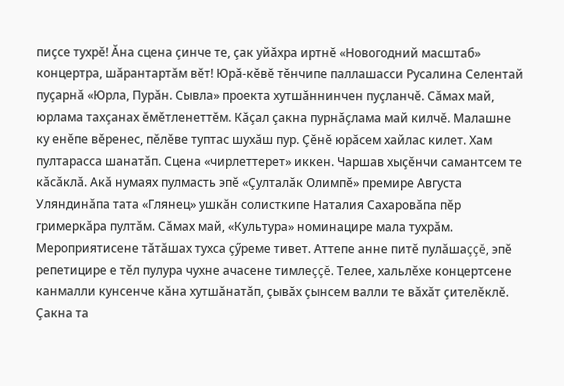пиçсе тухрĕ! Ăна сцена çинче те, çак уйăхра иртнĕ «Новогодний масштаб» концертра, шăрантартăм вĕт! Юрă-кĕвĕ тĕнчипе паллашасси Русалина Селентай пуçарнă «Юрла, Пурăн. Сывла» проекта хутшăннинчен пуçланчĕ. Сăмах май, юрлама тахçанах ĕмĕтленеттĕм. Кăçал çакна пурнăçлама май килчĕ. Малашне ку енĕпе вĕренес, пĕлĕве туптас шухăш пур. Çĕнĕ юрăсем хайлас килет. Хам пултарасса шанатăп. Сцена «чирлеттерет» иккен. Чаршав хыçĕнчи самантсем те кăсăклă. Акă нумаях пулмасть эпĕ «Çулталăк Олимпĕ» премире Августа Уляндинăпа тата «Глянец» ушкăн солисткипе Наталия Сахаровăпа пĕр гримеркăра пултăм. Сăмах май, «Культура» номинацире мала тухрăм. Мероприятисене тăтăшах тухса çӳреме тивет. Аттепе анне питĕ пулăшаççĕ, эпĕ репетицире е тĕл пулура чухне ачасене тимлеççĕ. Телее, хальлĕхе концертсене канмалли кунсенче кăна хутшăнатăп, çывăх çынсем валли те вăхăт çителĕклĕ. Çакна та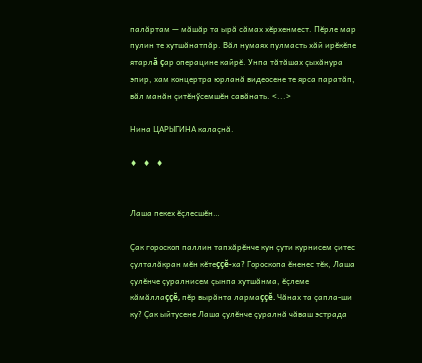палăртам — мăшăр та ырă сăмах хĕрхенмест. Пĕрле мар пулин те хутшăнатпăр. Вăл нумаях пулмасть хăй ирĕкĕпе ятарлă çар операцине кайрĕ. Унпа тăтăшах çыхăнура эпир, хам концертра юрланă видеосене те ярса паратăп, вăл манăн çитĕнӳсемшĕн савăнать. <...>

Нина ЦАРЫГИНА калаçнă.

♦   ♦   ♦


Лаша пекех ĕçлесшĕн…

Çак гороскоп паллин тапхăрĕнче кун çути курнисем çитес çулталăкран мĕн кĕтеççĕ-ха? Гороскопа ĕненес тĕк, Лаша çулĕнче çуралнисем çынпа хутшăнма, ĕçлеме кăмăллаççĕ, пĕр вырăнта лармаççĕ. Чăнах та çапла-ши ку? Çак ыйтусене Лаша çулĕнче çуралнă чăваш эстрада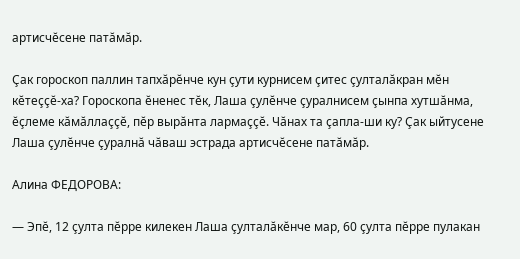артисчĕсене патăмăр.

Çак гороскоп паллин тапхăрĕнче кун çути курнисем çитес çулталăкран мĕн кĕтеççĕ-ха? Гороскопа ĕненес тĕк, Лаша çулĕнче çуралнисем çынпа хутшăнма, ĕçлеме кăмăллаççĕ, пĕр вырăнта лармаççĕ. Чăнах та çапла-ши ку? Çак ыйтусене Лаша çулĕнче çуралнă чăваш эстрада артисчĕсене патăмăр.

Алина ФЕДОРОВА:

— Эпĕ, 12 çулта пĕрре килекен Лаша çулталăкĕнче мар, 60 çулта пĕрре пулакан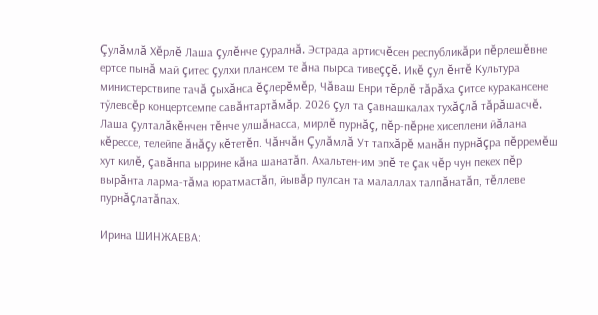Çулăмлă Хĕрлĕ Лаша çулĕнче çуралнă. Эстрада артисчĕсен республикăри пĕрлешĕвне ертсе пынă май çитес çулхи плансем те ăна пырса тивеççĕ. Икĕ çул ĕнтĕ Культура министерствипе тачă çыхăнса ĕçлерĕмĕр, Чăваш Енри тĕрлĕ тăрăха çитсе куракансене тӳлевсĕр концертсемпе савăнтартăмăр. 2026 çул та çавнашкалах тухăçлă тăрăшасчĕ. Лаша çулталăкĕнчен тĕнче улшăнасса, мирлĕ пурнăç, пĕр-пĕрне хисеплени йăлана кĕрессе, телейпе ăнăçу кĕтетĕп. Чăнчăн Çулăмлă Ут тапхăрĕ манăн пурнăçра пĕрремĕш хут килĕ, çавăнпа ыррине кăна шанатăп. Ахальтен-им эпĕ те çак чĕр чун пекех пĕр вырăнта ларма-тăма юратмастăп, йывăр пулсан та малаллах талпăнатăп, тĕллеве пурнăçлатăпах.

Ирина ШИНЖАЕВА: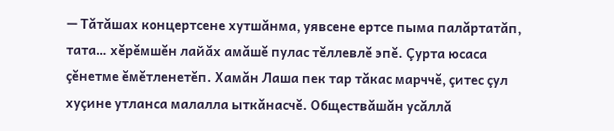— Тăтăшах концертсене хутшăнма, уявсене ертсе пыма палăртатăп, тата… хĕрĕмшĕн лайăх амăшĕ пулас тĕллевлĕ эпĕ. Çурта юсаса çĕнетме ĕмĕтленетĕп. Хамăн Лаша пек тар тăкас марччĕ, çитес çул хуçине утланса малалла ыткăнасчĕ. Обществăшăн усăллă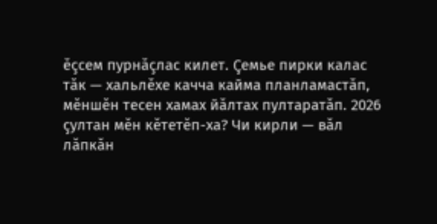ĕçсем пурнăçлас килет. Çемье пирки калас тăк — хальлĕхе качча кайма планламастăп, мĕншĕн тесен хамах йăлтах пултаратăп. 2026 çултан мĕн кĕтетĕп-ха? Чи кирли — вăл лăпкăн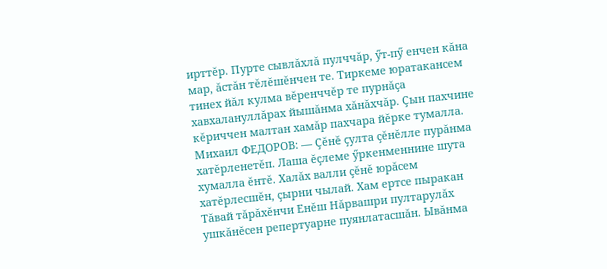ирттĕр. Пурте сывлăхлă пулччăр, ӳт-пӳ енчен кăна мар, ăстăн тĕлĕшĕнчен те. Тиркеме юратакансем тинех йăл кулма вĕренччĕр те пурнăçа хавхалануллăрах йышăнма хăнăхчăр. Çын пахчине кĕриччен малтан хамăр пахчара йĕрке тумалла. Михаил ФЕДОРОВ: — Çĕнĕ çулта çĕнĕлле пурăнма хатĕрленетĕп. Лаша ĕçлеме ӳркенменнине шута хумалла ĕнтĕ. Халăх валли çĕнĕ юрăсем хатĕрлесшĕн, çырни чылай. Хам ертсе пыракан Тăвай тăрăхĕнчи Енĕш Нăрвашри пултарулăх ушкăнĕсен репертуарне пуянлатасшăн. Ывăнма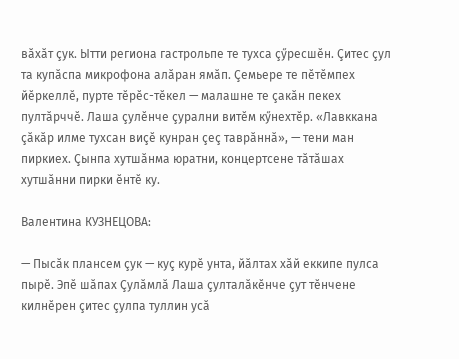вăхăт çук. Ытти региона гастрольпе те тухса çӳресшĕн. Çитес çул та купăспа микрофона алăран ямăп. Çемьере те пĕтĕмпех йĕркеллĕ, пурте тĕрĕс-тĕкел — малашне те çакăн пекех пултăрччĕ. Лаша çулĕнче çурални витĕм кӳнехтĕр. «Лавккана çăкăр илме тухсан виçĕ кунран çеç таврăннă», — тени ман пиркиех. Çынпа хутшăнма юратни, концертсене тăтăшах хутшăнни пирки ĕнтĕ ку.

Валентина КУЗНЕЦОВА:

— Пысăк плансем çук — куç курĕ унта, йăлтах хăй еккипе пулса пырĕ. Эпĕ шăпах Çулăмлă Лаша çулталăкĕнче çут тĕнчене килнĕрен çитес çулпа туллин усă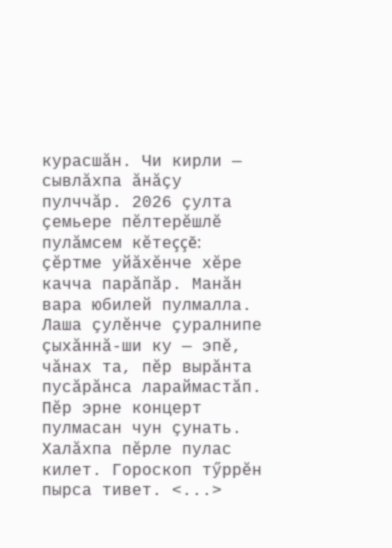курасшăн. Чи кирли — сывлăхпа ăнăçу пулччăр. 2026 çулта çемьере пĕлтерĕшлĕ пулăмсем кĕтеççĕ: çĕртме уйăхĕнче хĕре качча парăпăр. Манăн вара юбилей пулмалла. Лаша çулĕнче çуралнипе çыхăннă-ши ку — эпĕ, чăнах та, пĕр вырăнта пусăрăнса лараймастăп. Пĕр эрне концерт пулмасан чун çунать. Халăхпа пĕрле пулас килет. Гороскоп тӳррĕн пырса тивет. <...>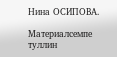Нина ОСИПОВА.

Материалсемпе туллин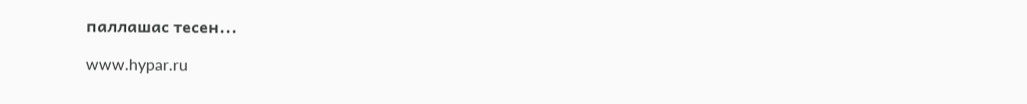паллашас тесен...

www.hypar.ru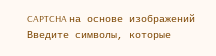CAPTCHA на основе изображений
Введите символы, которые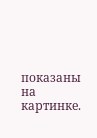показаны на картинке.